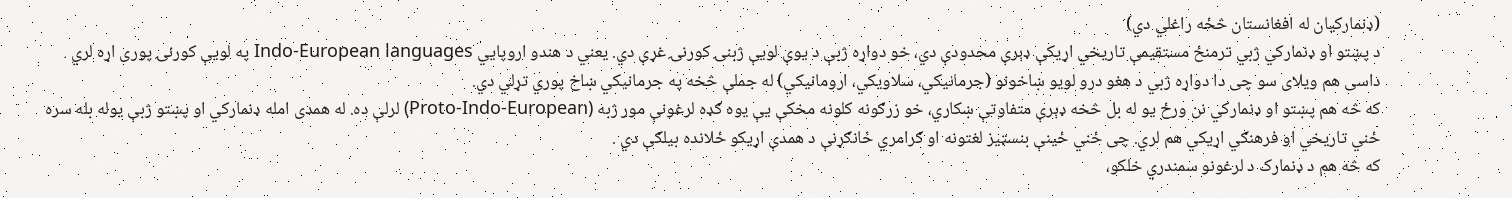(ډنمارکیان له افغانستان څځه راغلي دي)
د پښتو او ډنمارکي ژبي ترمنځ مستقیمې تاریخي اړیکې ډېرې محدودې دي، خو دواړه ژبې د یوې لویې ژبنۍ کورنۍ غړې دي. یعني د هندو اروپايي Indo-European languages په لویې کورنۍ پوری اړه لري .
داسی هم ویلای سو چی دا دواړه ژبي د هغو درو لویو ښاخونو (جرمانیکي، سلاویکي، ارومانیکي) له جملې څخه په جرمانیکي ښاخ پوري تړلي دي.
که څه هم پښتو او ډنمارکي نن ورځ یو له بل څخه ډېرې متفاوتې ښکاري، خو زرګونه کلونه مخکې یې یوه ګډه لرغونې مور ژبه (Proto-Indo-European) لرلې ده. له همدی امله ډنمارکي او پښتو ژبې یوله بله سره ځني تاریخي او فرهنګي اړیکي هم لري. چی ځني ځینې بنسټیز لغتونه او ګرامري ځانګړنې د همدې اړیکو ځلانده بیلګې دي .
که څه هم د ډنمارک د لرغونو سمندري خلکو،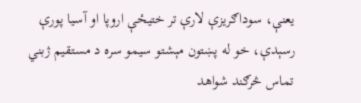یعنې، سوداګریزې لارې تر ختیځې اروپا او آسیا پورې رسېدې، خو له پښتون مېشتو سیمو سره د مستقیم ژبني تماس څرګند شواهد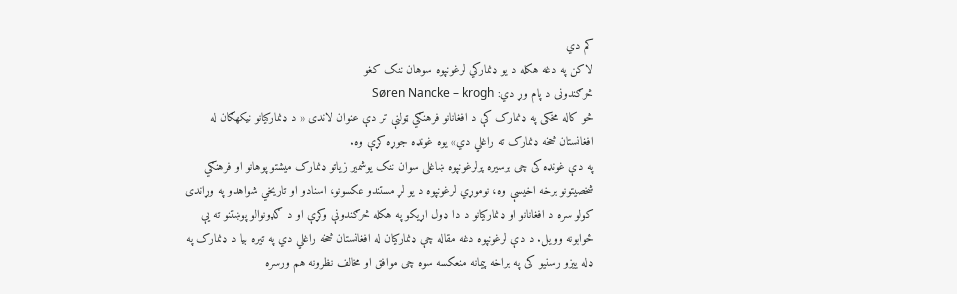کم دي
لاکن په دغه هکله د یو ډنمارکي لرغونپوه سوهان ننک کغو
څرګندونی د پام وړ دي: Søren Nancke – krogh
څو کاله مخکی په ډنمارک کې د افغانانو فرهنګي ټولنې تر دې عنوان لاندی « د ډنمارکیانو نیکهګان له افغانستان څخه ډنمارک ته راغلي دي» یوه غونډه جوړه کړې وه.
په دې غونډه کی چی برسیره پرلرغونپوه ښاغلی سوان ننک یوشمیر زیاتو ډنمارک میشتو پوهانو او فرهنګي شخصیتونو برخه اخیسې وه، نوموړي لرغونپوه د یو لړ مستندو عکسونو، اسنادو او تاریخي شواهدو په وړاندی کولو سره د افغانانو او ډنمارکیانو د دا ډول اړیکو په هکله څرګندونې وکړې او د ګډونوالو پوښتنو ته یې ځوابونه وویل. د دې لرغونپوه دغه مقاله چې ډنمارکیان له افغانستان څخه راغلي دي په تیره بیا د ډنمارک په ډله ییزو رسنیو کی په براخه پیمانه منعکسه سوه چی موافق او مخالف نظرونه هم ورسره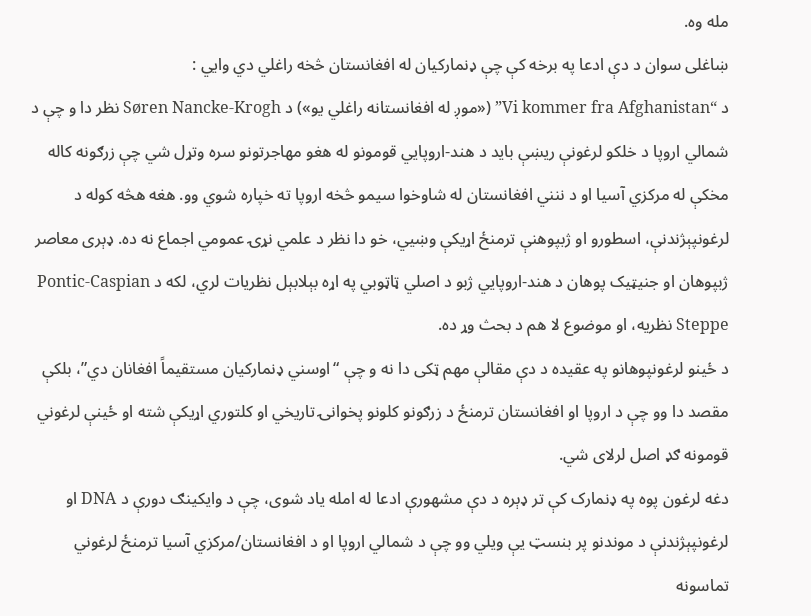مله وه.
ښاغلی سوان د دې ادعا په برخه کې چې ډنمارکیان له افغانستان څخه راغلي دي وايي :
د “Vi kommer fra Afghanistan” («موږ له افغانستانه راغلي یو») د Søren Nancke-Krogh نظر دا و چې د شمالي اروپا د خلکو لرغونې ریښې باید د هند-اروپایي قومونو له هغو مهاجرتونو سره وتړل شي چې زرګونه کاله مخکې له مرکزي آسیا او د ننني افغانستان له شاوخوا سیمو څخه اروپا ته خپاره شوي وو. هغه هڅه کوله د لرغونپېژندنې، اسطورو او ژبپوهنې ترمنځ اړیکې وښيي، خو دا نظر د علمي نړۍ عمومي اجماع نه ده. ډېری معاصر ژبپوهان او جنیټیک پوهان د هند-اروپایي ژبو د اصلي ټاټوبي په اړه بېلابېل نظریات لري، لکه د Pontic-Caspian Steppe نظریه، او موضوع لا هم د بحث وړ ده.
د ځینو لرغونپوهانو په عقیده د دې مقالې مهم ټکی دا نه و چې “اوسني ډنمارکیان مستقیماً افغانان دي”، بلکې مقصد دا وو چې د اروپا او افغانستان ترمنځ د زرګونو کلونو پخوانۍ تاریخي او کلتوري اړیکې شته او ځینې لرغوني قومونه ګډ اصل لرلای شي.
دغه لرغون پوه په ډنمارک کې تر ډېره د دې مشهورې ادعا له امله یاد شوی، چې د وایکینګ دورې د DNA او لرغونپېژندنې د موندنو پر بنسټ یې ویلي وو چې د شمالي اروپا او د افغانستان/مرکزي آسیا ترمنځ لرغوني تماسونه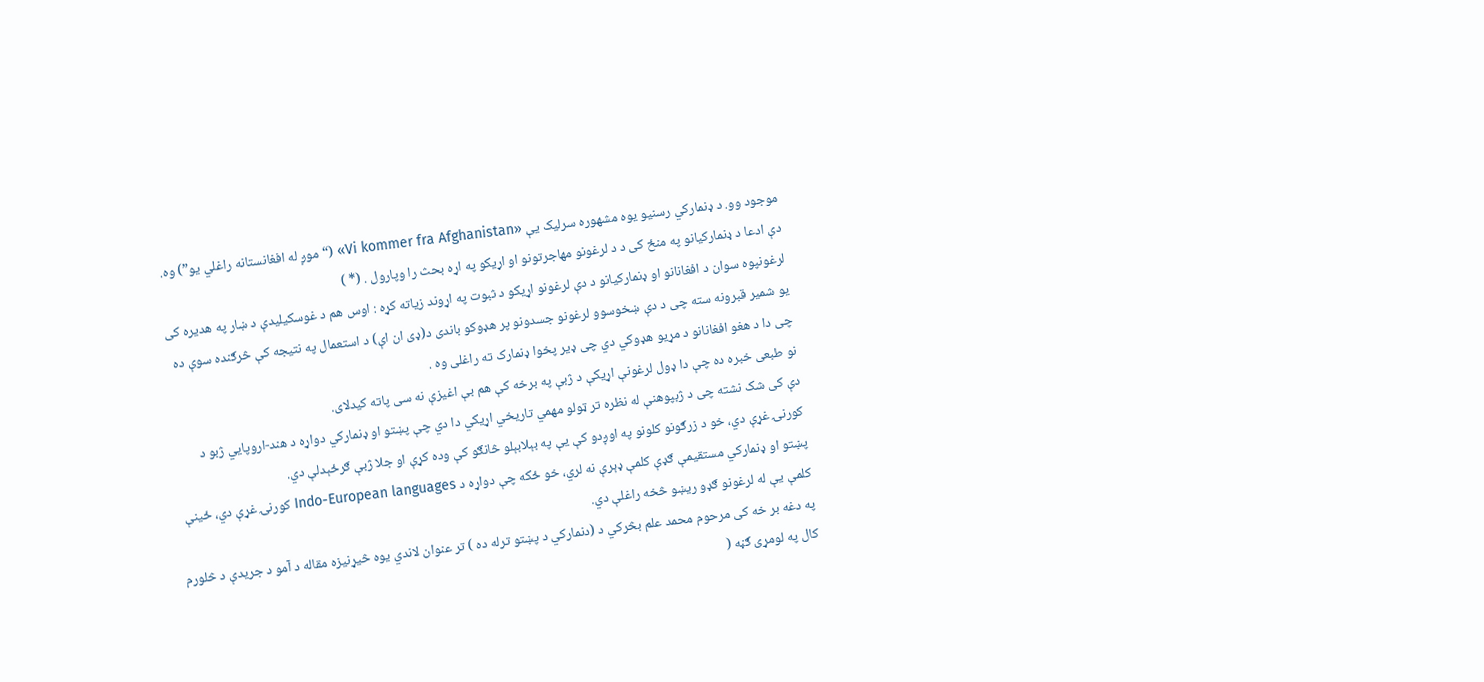موجود وو. د ډنمارکي رسنیو یوه مشهوره سرلیک یې «Vi kommer fra Afghanistan» (“موږ له افغانستانه راغلي یو”) وه.
دې ادعا د ډنمارکیانو په منځ کی د د لرغونو مهاجرتونو او اړیکو په اړه بحث را وپارول . (* )
لرغونپوه سوان د افغانانو او ډنمارکیانو د دې لرغونو اړیکو د ثبوت په اړوند زیاته کړه : اوس هم د غوسکیلیدې د ښار په هدیره کی یو شمیر قبرونه سته چی د دې ښخوسوو لرغونو جسدونو پر هډوکو باندی د(ډی ان اې) د استعمال په نتیجه کې څرګنده سوې ده چی دا د هغو افغانانو د مړیو هډوکي دي چی ډیر پخوا ډنمارک ته راغلی وه .
نو طبعی خبره ده چې دا ډول لرغونې اړیکې د ژبې په برخه کې هم بې اغیزې نه سی پاته کیدلای.
دې کی شک نشته چی د ژبپوهنې له نظره تر ټولو مهمي تاریخي اړیکي دا دي چې پښتو او ډنمارکي دواړه د هند-اروپایي ژبو د کورنۍ غړې دي، خو د زرګونو کلونو په اوږدو کې یې په بېلابېلو څانګو کې وده کړې او جلا ژبې ګرځېدلې دي.
پښتو او ډنمارکي مستقیمې ګډې کلمې ډېرې نه لري، خو ځکه چې دواړه د Indo-European languages کورنۍ غړې دي، ځینې کلمې یې له لرغونو ګډو ریښو څخه راغلې دي.
په دغه بر خه کی مرحوم محمد علم بڅرکي د (دنمارکي د پښتو ترله ده ) تر عنوان لاندي یوه څیړنیزه مقاله د آمو د جریدې د څلورم کال په لومړی ګڼه (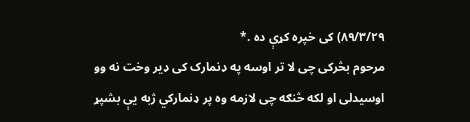۸۹/۳/۲۹) کی خپره کړې ده .*
مرحوم بڅرکی چی لا تر اوسه په ډنمارک کی ډیر وخت نه وو اوسیدلی او لکه څنګه چی لازمه وه پر ډنمارکي ژبه یې بشپړ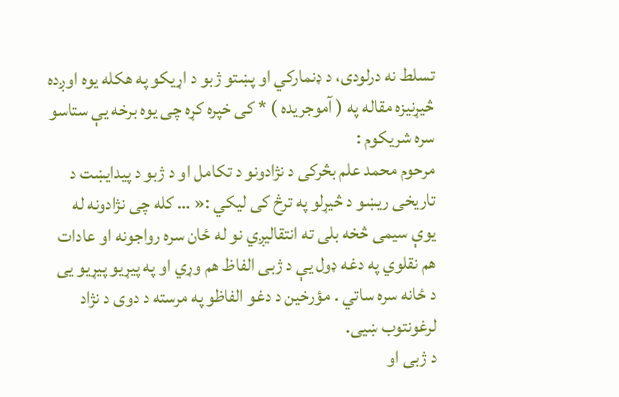تسلط نه درلودی، د ډنمارکي او پښتو ژبو د اړیکو په هکله یوه اوږده څیړنیزه مقاله په ( آموجریده ) * کی خپره کړه چی یوه برخه یې ستاسو سره شریکوم :
مرحوم محمد علم بڅرکی د نژادونو د تکامل او د ژبو د پیدایښت د تاریخی ریښو د څیړلو په ترڅ کی لیکي :« … کله چی نژادونه له یوې سیمی څخه بلی ته انتقالیږي نو له ځان سره رواجونه او عادات هم نقلوي په دغه ډول یې د ژبی الفاظ هم وړي او په پیړیو پیړیو یی د ځانه سره ساتي . مؤرخین د دغو الفاظو په مرسته د دوی د نژاد لرغونتوب ښیی.
د ژبی او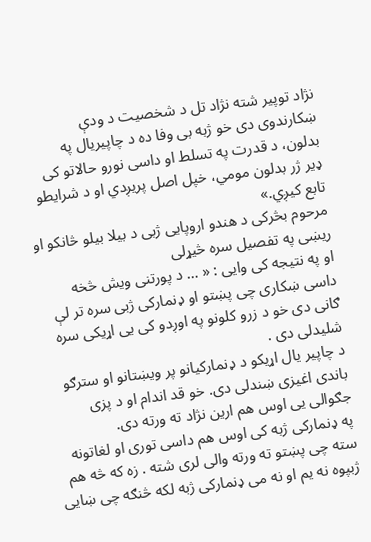نژاد توپیر شته نژاد تل د شخصیت د ودې ښکارندوی دی خو ژبه بی وفا ده د چاپیریال په بدلون، د قدرت په تسلط او داسی نورو حالاتو کی ډیر ژر بدلون مومي، خپل اصل پریږدي او د شرایطو تابع کیږي.»
مرحوم بڅرکی د هندو اروپایی ژبی د بیلا بیلو څانکو او ریښی په تفصیل سره څیړلی
او په نتیجه کی وایی : « … د پورتنی ویش څخه داسی ښکاری چی پښتو او ډنمارکی ژبی سره تر لې ګانی دی خو د زرو کلونو په اوږدو کی یی اړیکی سره شلیدلی دی .
د چاپیر یال اړیکو د ډنمارکیانو پر ویښتانو او سترګو باندی اغیزی ښندلی دی. خو قد اندام او د پزی جګوالی یی اوس هم ارین نژاد ته ورته دی.
په ډنمارکی ژبه کی اوس هم داسی توری او لغاتونه سته چی پښتو ته ورته والی لری شته . زه که څه هم ژبپوه نه یم او نه می ډنمارکی ژبه لکه څنګه چی ښایی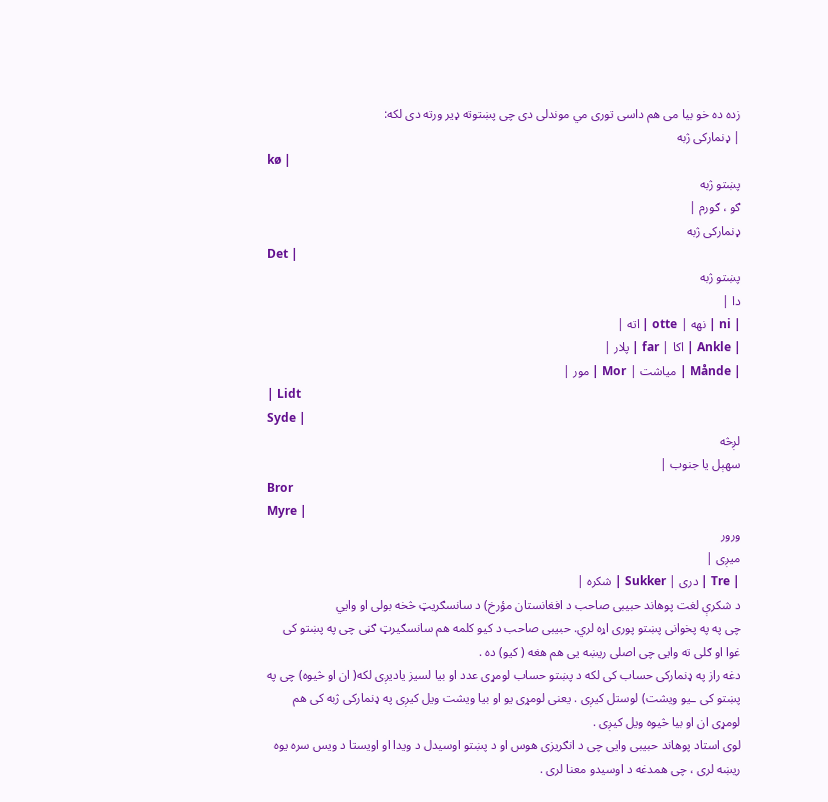زده ده خو بیا می هم داسی توری مي موندلی دی چی پښتوته ډیر ورته دی لکه:
| ډنمارکی ژبه
kø |
پښتو ژبه
ګو ، ګورم |
ډنمارکی ژبه
Det |
پښتو ژبه
دا |
| ni | نهه | otte | اته |
| Ankle | اکا | far | پلار |
| Månde | میاشت | Mor | مور |
| Lidt
Syde |
لږڅه
سهېل یا جنوب |
Bror
Myre |
ورور
میږی |
| Tre | دری | Sukker | شکره |
د شکرې لغت پوهاند حبیبی صاحب د افغانستان مؤرخ) د سانسګریټ څخه بولی او وايي
چی په په پخوانی پښتو پوری اړه لري. حبیبی صاحب د کیو کلمه هم سانسګیرټ ګڼی چی په پښتو کی غوا او ګلی ته وایی چی اصلی ریښه یی هم هغه ( کیو) ده .
دغه راز په ډنمارکی حساب کی لکه د پښتو حساب لومړی عدد او بیا لسیز یادیږی لکه( ان او څیوه) چی په پښتو کی ـیو ویشت) لوستل کیږی . یعنی لومړی یو او بیا ویشت ویل کیږی په ډنمارکی ژبه کی هم لومړی ان او بیا څیوه ویل کیږی .
لوی استاد پوهاند حبیبی وایی چی د انګریزی هوس او د پښتو اوسیدل د ویدا او اویستا د ویس سره یوه ریښه لری ، چی همدغه د اوسیدو معنا لری .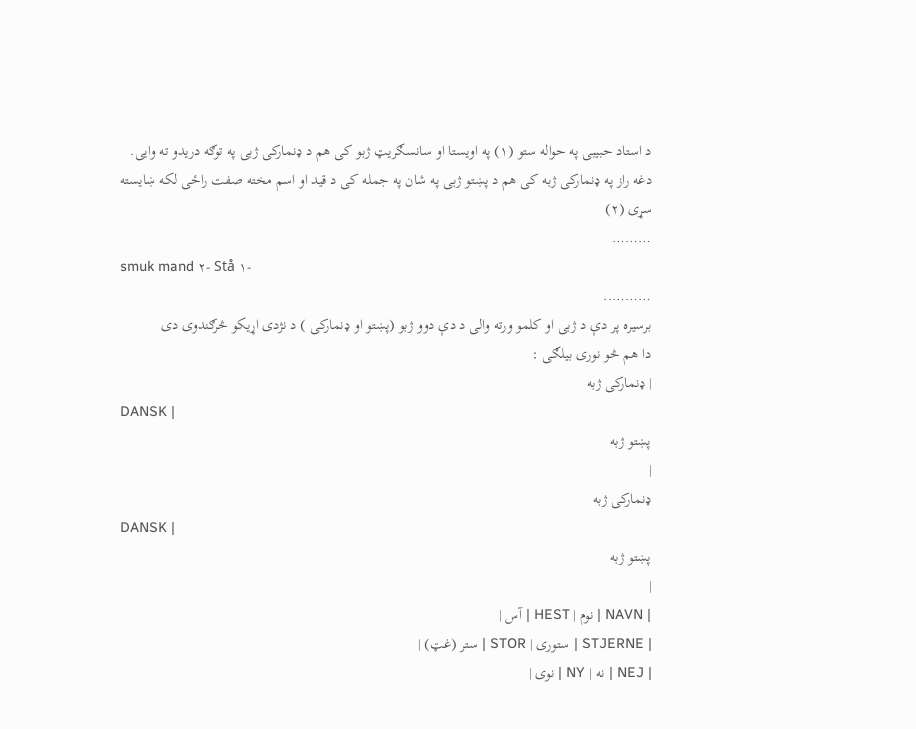د استاد حبیبی په حواله ستو (۱) په اویستا او سانسګریټ ژبو کی هم د ډنمارکی ژبی په توګه دریدو ته وایی.
دغه راز په ډنمارکی ژبه کی هم د پښتو ژبی په شان په جمله کی د قید او اسم مخته صفت راځی لکه ښایسته سړی (۲)
………
smuk mand ۲- Stå ۱-
………..
برسیره پر دې د ژبی او کلمو ورته والی د دې دوو ژبو (پښتو او ډنمارکی ) د نژدی اړیکو څرګندوی دی
دا هم څو نوری بیلګی :
| ډنمارکی ژبه
DANSK |
پښتو ژبه
|
ډنمارکی ژبه
DANSK |
پښتو ژبه
|
| NAVN | نوم | HEST | آس |
| STJERNE | ستوری | STOR | ستر (غټ) |
| NEJ | نه | NY | نوی |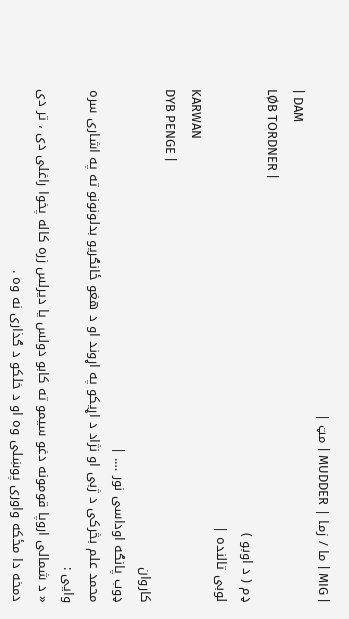| MIG | ما / زما | MUDDER | مټ |
| DAM
LØB TORDNER |
ډم ( د اوبو )
لوبی تالنده |
KARWAN
DYB PENGE |
کاروان
ډوب پانګه اوداسی نور …. |
محمد علم بڅرکی د ژبی او نژاد د اړیکو په اړوند او د هغو ځانګریو بدلونونو ته په اشاری سره وایی :
« د شمالی اروپا قومونه دغو سیمو ته کابو دولس یا دیرلس زره کاله پخوا راغلی دی ، تر دی دمخه دا مځکه واوری پوښلی وه او د خلکو د ګذاری نه وه .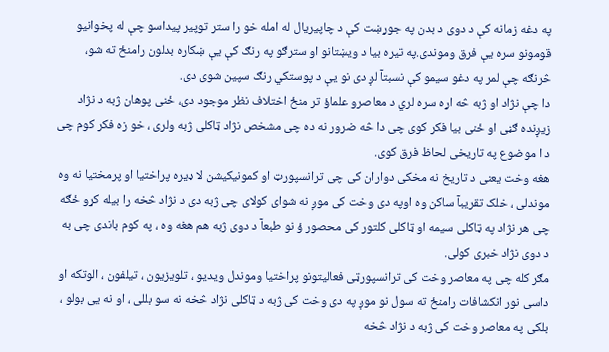په دغه زمانه کې د دوی د بدن په جوړښت کې د چاپیریال له امله خو را ستر توپیر پیداسو چې له پخوانیو قومونو سره یې فرق وموندی.په تیره بیا د ویښتانو او سترګو په رنګ کې یې ښکاره بدلون رامنځ ته شو، څرنګه چې لمر په دغو سیمو کې نسبتآ لږ دی نو یې د پوستکي رنګ سپین شوی دی.
دا چې نژاد او ژبه څه اړه سره لري د معاصرو علماؤ تر منځ اختلاف نظر موجود دی، ځنی پوهان ژبه د نژاد زیږنده ګڼی او ځنی بیا فکر کوی چی دا څه ضرور نه ده چی مشخص نژاد ټاکلی ژبه ولری ، خو زه فکر کوم چی د ا موضوع په تاریخی لحاظ فرق کوی.
هغه وخت یعنی د تاریخ نه مخکی دواران کی چی ترانسپورټ او کمونیکیشن لا ډیره پراختیا او پرمختیا نه وه موندلی ، خلک تقریبآ ساکن وه اوپه دی وخت کی موږ نه شوای کولای چی ژبه دی د نژاد څخه را بیله کړو ځګه چی هر نژاد په ټاکلی سیمه او ټاکلی کلتور کی محصور ؤ نو طبعآ د دوی ژبه هم هغه وه ، په کوم باندی چی به د دوی نژاد خبری کولی.
مګر کله چی په معاصر وخت کی ترانسپورټی فعالیتونو پراختیا وموندل ویدیو ، تلویزیون ، تیلفون ، الوتکه او داسی نور انکشافات رامنځ ته سول نو موږ په دی وخت کی ژبه د ټاکلی نژاد څخه نه سو بللی ، او نه یی بولو ، بلکی په معاصر وخت کی ژبه د نژاد څخه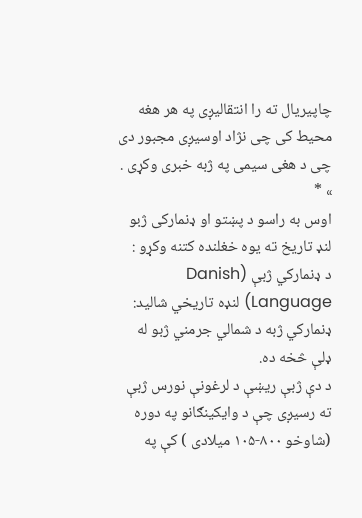چاپیریال ته را انتقالیږی په هر هغه محیط کی چی نژاد اوسیږی مجبور دی چی د هغی سیمی په ژبه خبری وکړی . » *
اوس به راسو د پښتو او ډنمارکی ژبو لنډ تاریخ ته یوه خغلنده کتنه وکړو :
د ډنمارکي ژبې (Danish Language) لنډه تاریخي شالید:
ډنمارکي ژبه د شمالي جرمني ژبو له ډلې څخه ده.
د دې ژبې ریښې د لرغونې نورس ژبې ته رسیږی چې د وایکینګانو په دوره (شاوخو ۸۰۰-۱۰۵ میلادی ) کې په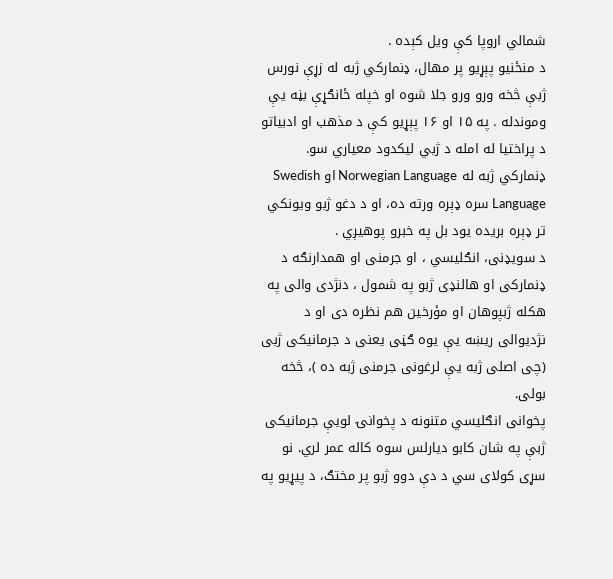شمالي اروپا کې ویل کېده .
د منځنیو پېړیو پر مهال، ډنمارکي ژبه له زړې نورس ژبې څخه ورو ورو جلا شوه او خپله ځانګړې بڼه یې وموندله . په ۱۵ او ۱۶ پېړیو کې د مذهب او ادبیاتو د پراختیا له امله د ژبي لیکدود معیاري سو.
ډنمارکي ژبه له Norwegian Language او Swedish Language سره ډېره ورته ده، او د دغو ژبو ویونکي تر ډېره بریده یود بل په خبرو پوهیږي .
د سویډنی، انګلیسي ، او جرمنی او همدارنګه د ډنمارکی او هالنډی ژبو په شمول ، دنژدی والی په هکله ژبپوهان او مؤرخین هم نظره دی او د نژدیوالی ریښه یې یوه ګڼی یعنی د جرمانیکی ژبی (چی اصلی ژبه یې لرغونی جرمنی ژبه ده )، څخه بولی.
پخوانی انګلیسي متنونه د پخوانۍ لویې جرمانیکی ژبې په شان کابو دیارلس سوه کاله عمر لري. نو سړی کولای سي د دې دوو ژبو پر مختګ، د پیړیو په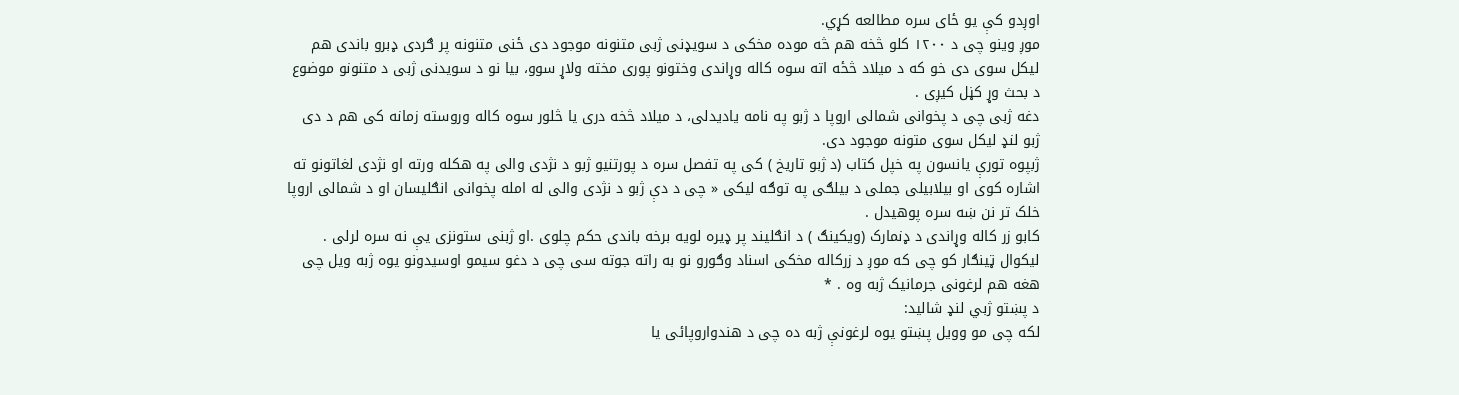اوږدو کې یو ځای سره مطالعه کړي.
موږ وینو چی د ۱۲۰۰ کلو څخه هم څه موده مخکی د سویډنی ژبی متنونه موجود دی ځنی متنونه پر ګردی ډبرو باندی هم لیکل سوی دی خو که د میلاد څځه اته سوه کاله وړاندی وختونو پوری مخته ولاړ سوو، بیا نو د سویدنی ژبی د متنونو موضوع د بحث وړ کڼل کیږی .
دغه ژبی چی د پخوانی شمالی اروپا د ژبو په نامه یادیدلی، د میلاد څخه دری یا څلور سوه کاله وروسته زمانه کی هم د دی ژبو لنډ لیکل سوی متونه موجود دی.
ژبپوه تورې یانسون په خپل کتاب (د ژبو تاریخ ) کی په تفصل سره د پورتنیو ژبو د نژدی والی په هکله ورته او نژدی لغاتونو ته اشاره کوی او بیلابیلی جملی د بیلګی په توګه لیکی « چی د دې ژبو د نژدی والی له امله پخوانی انګلیسان او د شمالی اروپا خلک تر نن ښه سره پوهیدل .
کابو زر کاله وړاندی د ډنمارک (ویکینګ ) د انګلیند پر ډیره لویه برخه باندی حکم چلوی .او ژبنی ستونزی یې نه سره لرلی . لیکوال ټینګار کو چی که موږ د زرکاله مخکی اسناد وګورو نو به راته جوته سی چی د دغو سیمو اوسیدونو یوه ژبه ویل چی هغه هم لرغونی جرمانیک ژبه وه . *
د پښتو ژبي لنډ شالید:
لکه چی مو وویل پښتو یوه لرغونې ژبه ده چی د هندواروپائی یا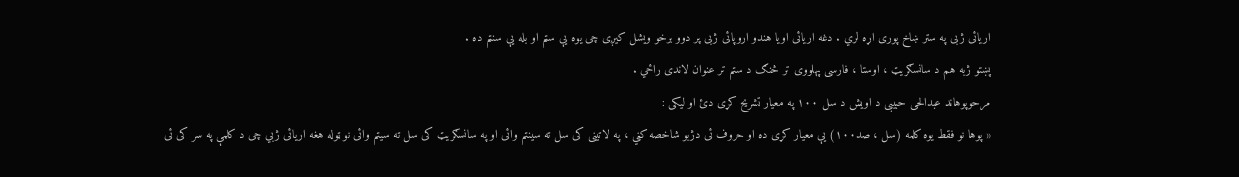اریائی ژبی په ستر ښاخ پوری اړه لري . دغه اریائی اویا هندو اروپائی ژبی پر دوو برخو ویشل کیږی چی یوه یې ستم او بله یې سنتم ده .
پښتو ژبه هم د سانسګریټ ، اوستا ، فارسی پهلووی تر څنګ د ستم تر عنوان لاندی راځي .
مرحوپوهاند عبدالحی حبیبی د اویش د سل ۱۰۰ په معیار تشریح کړی دئ او لیکی :
« پوها نو فقط یوه کلمه (سل ، صد۱۰۰) یې معیار کړی ده او حروف ئی دژبو شاخصه کڼي ، په لاتینی کی سل ته سینتم وائی او په سانسګریټ کی سل ته سیتم وائی نو ټوله هغه اریائی ژبي چی د کلمې په سر کی ئی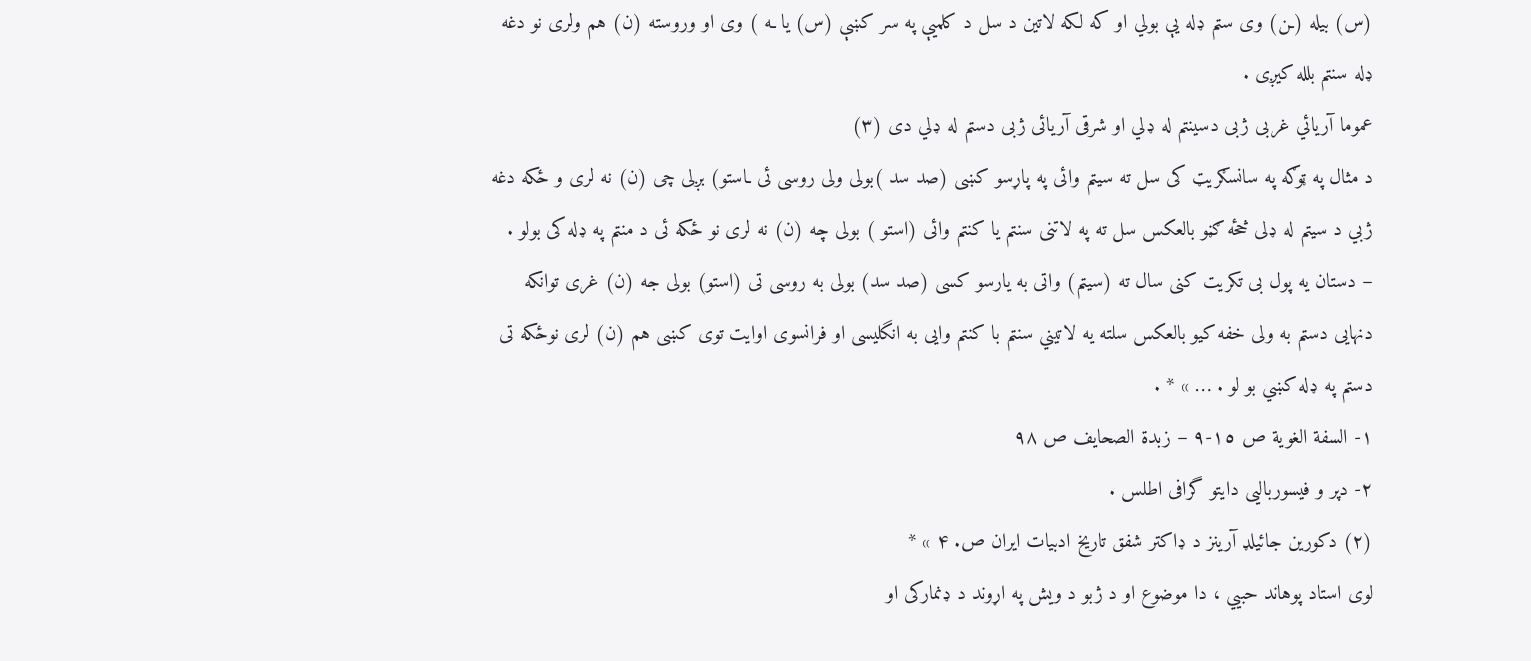(س) بیله (ـن) وی ستم ډله یې بولي او که لکه لاتین د سل د کلمیې په سر کښې (س) یا ـه ) وی او وروسته (ن) هم ولری نو دغه ډله سنتم بلله کیږی .
عموما آریائي غربی ژبی دسینتم له ډلي او شرقی آریائی ژبی دستم له ډلي دی (۳)
د مثال په ټوګه په سانسګریټ کی سل ته سیتم وائی په پاړسو کښی (صد سد )بولی ولی روسی ئی ـاستو) بږلی چی (ن) نه لری و ځکه دغه ژبي د سیتم له ډلی څځه ګڼو بالعکس سل ته په لاتنی سنتم یا کنتم وائی (استو ) بولی چه (ن) نه لری نو ځکه ئی د منتم په ډله کی بولو .
– دستان یه پول بی تکریت کنی سال ته (سیتم) واتی به یارسو کسی (صد سد) بولی به روسی تی (استو) بولی جه (ن) غری توانکه دنهایی دستم به ولی خفه كيو بالعكس سلته يه لاتيني سنتم با کنتم وایی به انگلیسی او فرانسوی اوایت توی کښی هم (ن) لری نوځکه تی دستم په ډله کښي بو لو . … » * .
۱- السفة الغوية ص ١٥-٩ – زبدة الصحايف ص ٩٨
۲- دپر و فیسوربالیی دایتو گرافی اطلس .
(۲) دکورین جائیلډ آرینز د ډاکتر شفق تاریخ ادبیات ایران ص. ۴ » *
لوی استاد پوهاند حبیي ، دا موضوع او د ژبو د ویش په اړوند د ډنمارکی او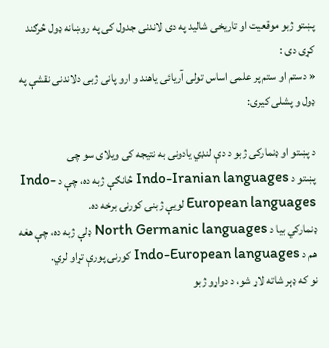پښتو ژبو موقعیت او تاریخی شالید په دی لاندنی جدول کی په روښانه ډول څرګند کړی دی :
« دستم او ستم پر علمی اساس تولی آریائی یاهند و ارو پانی ژبی دلاندنی نقشې په ډول و پشلی کیری:

د پښتو او ډنمارکی ژبو د دې لنډي یادونی به نتیجه کی ویلای سو چی
پښتو د Indo-Iranian languages څانګې ژبه ده، چې د Indo-European languages لویې ژبنۍ کورنۍ برخه ده.
ډنمارکي بیا د North Germanic languages ډلې ژبه ده، چې هغه هم د Indo-European languages کورنۍ پورې تړاو لري.
نو که ډېر شاته لاړ شو، د دواړو ژبو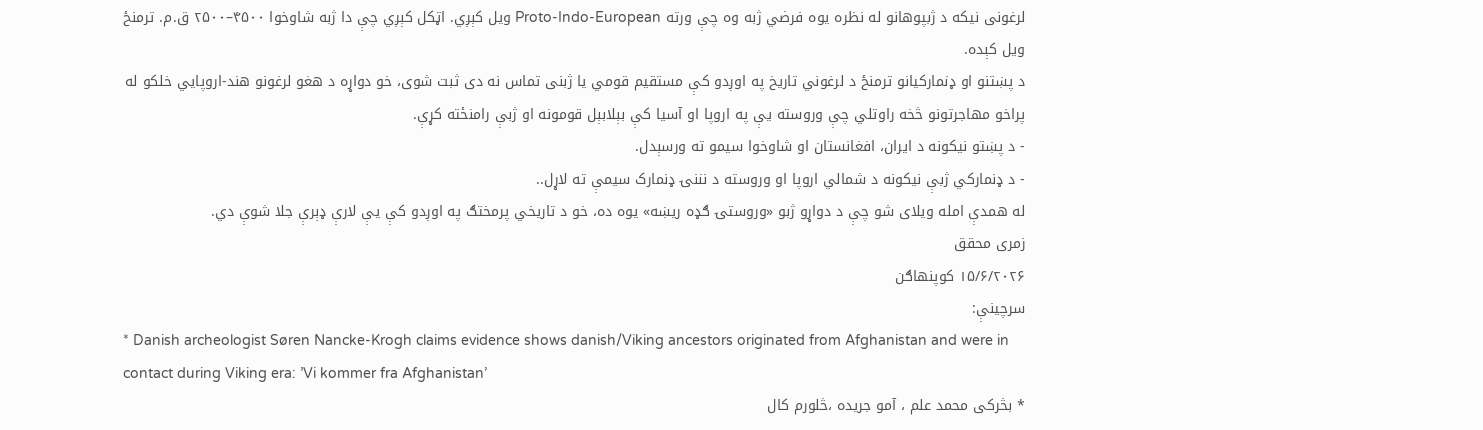لرغونی نیکه د ژبپوهانو له نظره یوه فرضي ژبه وه چې ورته Proto-Indo-European ویل کېږي. اټکل کېږي چې دا ژبه شاوخوا ۴۵۰۰–۲۵۰۰ ق.م. ترمنځ ویل کېده.
د پښتنو او ډنمارکیانو ترمنځ د لرغوني تاریخ په اوږدو کې مستقیم قومي یا ژبنی تماس نه دی ثبت شوی، خو دواړه د هغو لرغونو هند-اروپایي خلکو له پراخو مهاجرتونو څخه راوتلي چې وروسته یې په اروپا او آسیا کې بېلابېل قومونه او ژبې رامنځته کړې.
- د پښتو نیکونه د ایران، افغانستان او شاوخوا سیمو ته ورسېدل.
- د ډنمارکي ژبې نیکونه د شمالي اروپا او وروسته د نننۍ ډنمارک سیمې ته لاړل..
له همدې امله ویلای شو چې د دواړو ژبو «وروستۍ ګډه ریښه» یوه ده، خو د تاریخي پرمختګ په اوږدو کې یې لارې ډېرې جلا شوې دي.
زمری محقق
۱۵/۶/۲۰۲۶ کوپنهاګن
سرچینې:
* Danish archeologist Søren Nancke-Krogh claims evidence shows danish/Viking ancestors originated from Afghanistan and were in contact during Viking era: ’Vi kommer fra Afghanistan’
* بڅرکی محمد علم ، آمو جریده ،څلورم کال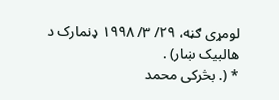لومړی ګڼه، ۲۹/ ۳/ ۱۹۹۸ ډنمارک د هالبیک ښار) .
* (. بڅرکی محمد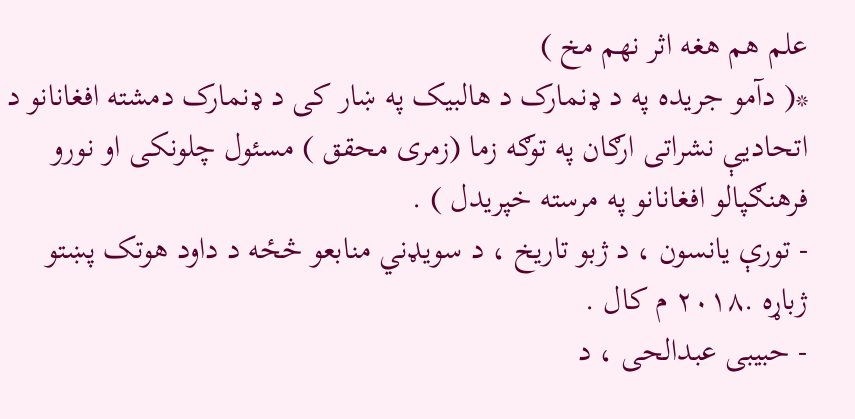علم هم هغه اثر نهم مخ )
*( دآمو جریده په د ډنمارک د هالبیک په ښار کی د ډنمارک دمشته افغانانو د اتحادیې نشراتی ارګان په توګه زما (زمری محقق ) مسئول چلونکی او نورو فرهنګپالو افغانانو په مرسته خپریدل ) .
- تورې یانسون ، د ژبو تاریخ ، د سویډني منابعو څځه د داود هوتک پښتو ژباړه .۲۰۱۸ م کال .
- حبیبی عبدالحی ، د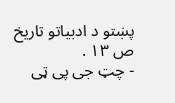پښتو د ادبیاتو تاریخ ص ۱۳ .
- چټ جی پی ټی